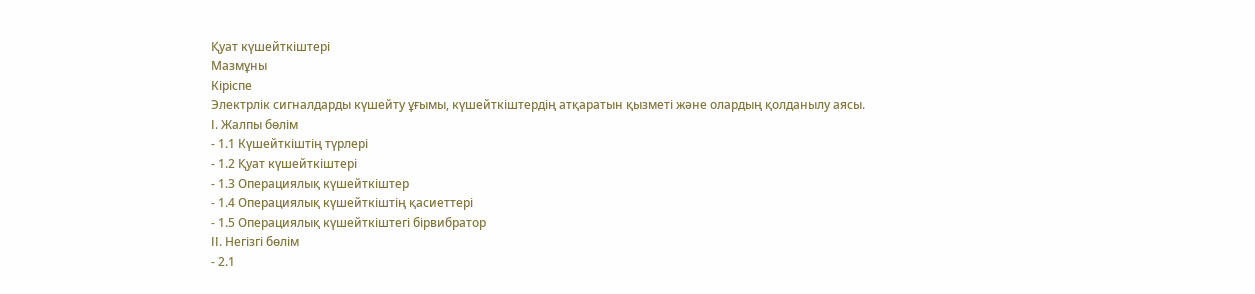Қуат күшейткіштері
Мазмұны
Кіріспе
Электрлік сигналдарды күшейту ұғымы, күшейткіштердің атқаратын қызметі және олардың қолданылу аясы.
І. Жалпы бөлім
- 1.1 Күшейткіштің түрлері
- 1.2 Қуат күшейткіштері
- 1.3 Операциялық күшейткіштер
- 1.4 Операциялық күшейткіштің қасиеттері
- 1.5 Операциялық күшейткіштегі бірвибратор
ІІ. Негізгі бөлім
- 2.1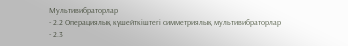Мультивибраторлар
- 2.2 Операциялық күшейткіштегі симметриялық мультивибраторлар
- 2.3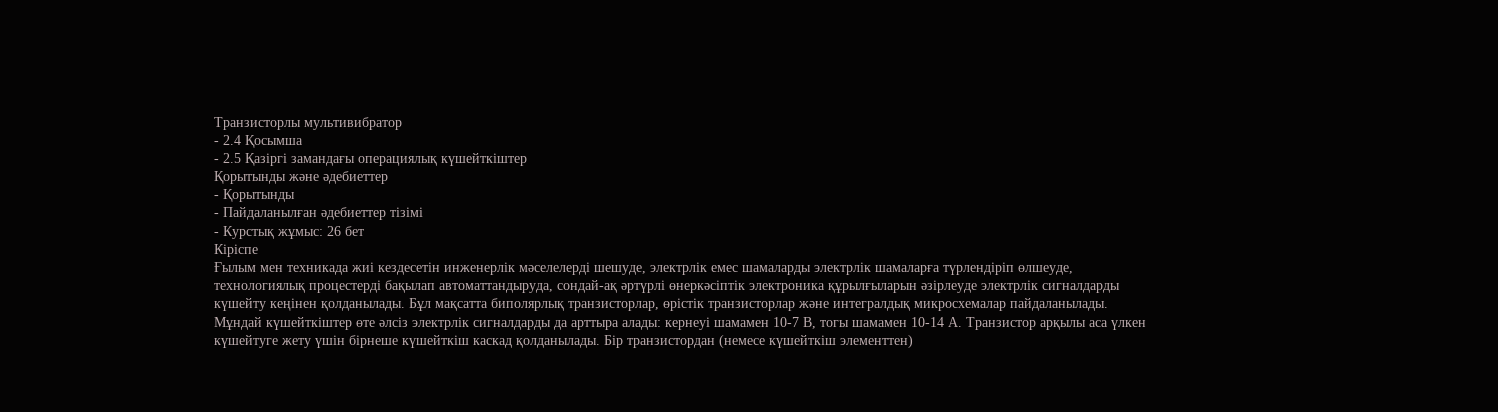Транзисторлы мультивибратор
- 2.4 Қосымша
- 2.5 Қазіргі замандағы операциялық күшейткіштер
Қорытынды және әдебиеттер
- Қорытынды
- Пайдаланылған әдебиеттер тізімі
- Курстық жұмыс: 26 бет
Кіріспе
Ғылым мен техникада жиі кездесетін инженерлік мәселелерді шешуде, электрлік емес шамаларды электрлік шамаларға түрлендіріп өлшеуде, технологиялық процестерді бақылап автоматтандыруда, сондай-ақ әртүрлі өнеркәсіптік электроника құрылғыларын әзірлеуде электрлік сигналдарды күшейту кеңінен қолданылады. Бұл мақсатта биполярлық транзисторлар, өрістік транзисторлар және интегралдық микросхемалар пайдаланылады.
Мұндай күшейткіштер өте әлсіз электрлік сигналдарды да арттыра алады: кернеуі шамамен 10-7 В, тогы шамамен 10-14 А. Транзистор арқылы аса үлкен күшейтуге жету үшін бірнеше күшейткіш каскад қолданылады. Бір транзистордан (немесе күшейткіш элементтен)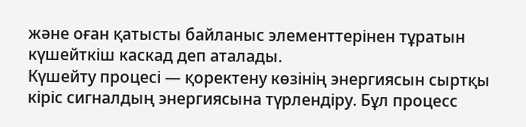және оған қатысты байланыс элементтерінен тұратын күшейткіш каскад деп аталады.
Күшейту процесі — қоректену көзінің энергиясын сыртқы кіріс сигналдың энергиясына түрлендіру. Бұл процесс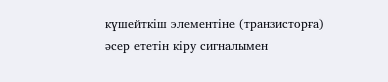күшейткіш элементіне (транзисторға) әсер ететін кіру сигналымен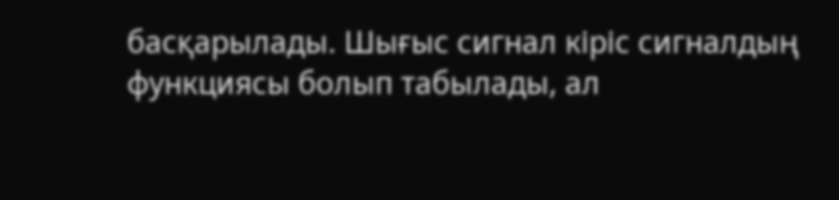басқарылады. Шығыс сигнал кіріс сигналдың функциясы болып табылады, ал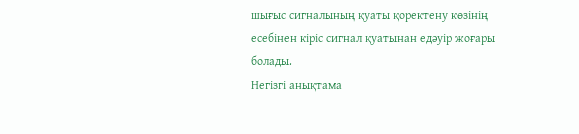шығыс сигналының қуаты қоректену көзінің есебінен кіріс сигнал қуатынан едәуір жоғары болады.
Негізгі анықтама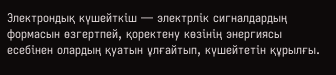Электрондық күшейткіш — электрлік сигналдардың формасын өзгертпей, қоректену көзінің энергиясы есебінен олардың қуатын ұлғайтып, күшейтетін құрылғы.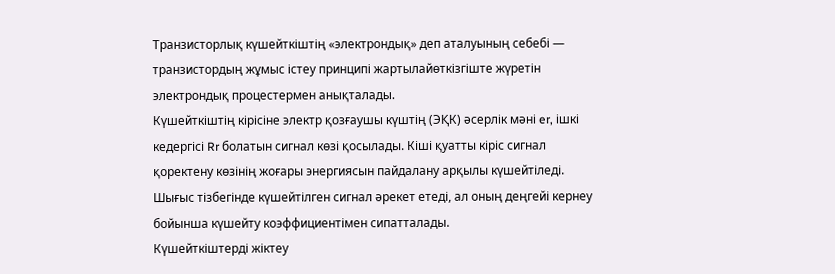Транзисторлық күшейткіштің «электрондық» деп аталуының себебі — транзистордың жұмыс істеу принципі жартылайөткізгіште жүретін электрондық процестермен анықталады.
Күшейткіштің кірісіне электр қозғаушы күштің (ЭҚК) әсерлік мәні er, ішкі кедергісі Rr болатын сигнал көзі қосылады. Кіші қуатты кіріс сигнал қоректену көзінің жоғары энергиясын пайдалану арқылы күшейтіледі. Шығыс тізбегінде күшейтілген сигнал әрекет етеді, ал оның деңгейі кернеу бойынша күшейту коэффициентімен сипатталады.
Күшейткіштерді жіктеу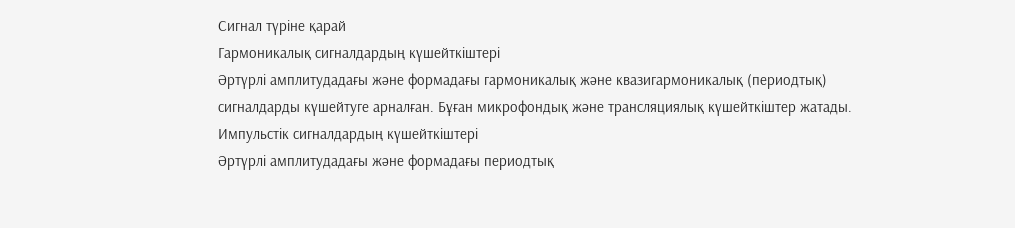Сигнал түріне қарай
Гармоникалық сигналдардың күшейткіштері
Әртүрлі амплитудадағы және формадағы гармоникалық және квазигармоникалық (периодтық) сигналдарды күшейтуге арналған. Бұған микрофондық және трансляциялық күшейткіштер жатады.
Импульстік сигналдардың күшейткіштері
Әртүрлі амплитудадағы және формадағы периодтық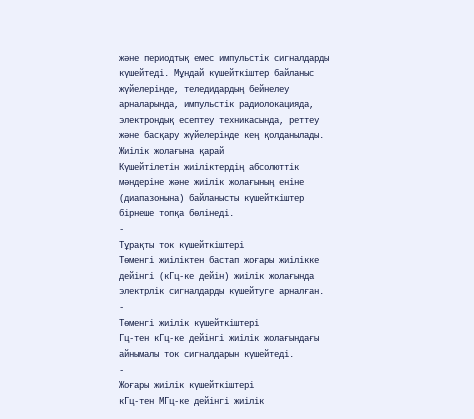және периодтық емес импульстік сигналдарды күшейтеді. Мұндай күшейткіштер байланыс жүйелерінде, теледидардың бейнелеу арналарында, импульстік радиолокацияда, электрондық есептеу техникасында, реттеу және басқару жүйелерінде кең қолданылады.
Жиілік жолағына қарай
Күшейтілетін жиіліктердің абсолюттік мәндеріне және жиілік жолағының еніне (диапазонына) байланысты күшейткіштер бірнеше топқа бөлінеді.
-
Тұрақты ток күшейткіштері
Төменгі жиіліктен бастап жоғары жиілікке дейінгі (кГц-ке дейін) жиілік жолағында электрлік сигналдарды күшейтуге арналған.
-
Төменгі жиілік күшейткіштері
Гц-тен кГц-ке дейінгі жиілік жолағындағы айнымалы ток сигналдарын күшейтеді.
-
Жоғары жиілік күшейткіштері
кГц-тен МГц-ке дейінгі жиілік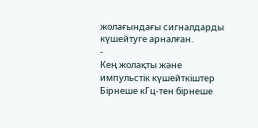жолағындағы сигналдарды күшейтуге арналған.
-
Кең жолақты және импульстік күшейткіштер
Бірнеше кГц-тен бірнеше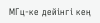МГц-ке дейінгі кең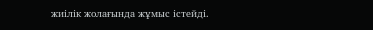жиілік жолағында жұмыс істейді.